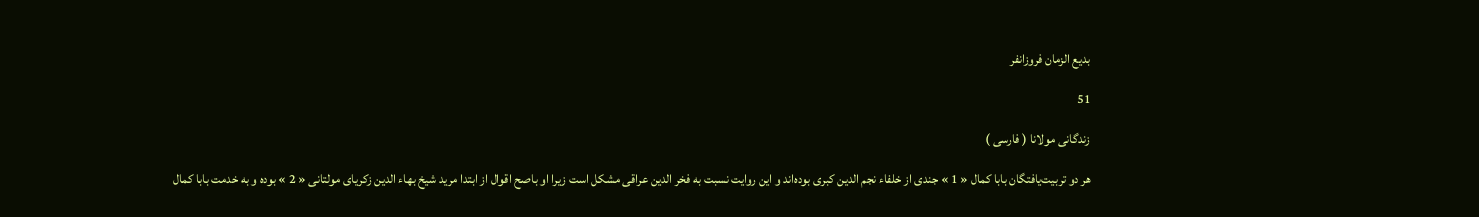بديع الزمان فروزانفر

51

زندگانى مولانا ( فارسى )

هر دو تربيت‌يافتگان بابا كمال « 1 » جندى از خلفاء نجم الدين كبرى بوده‌اند و اين روايت نسبت به فخر الدين عراقى مشكل است زيرا او باصح اقوال از ابتدا مريد شيخ بهاء الدين زكرياى مولتانى « 2 » بوده و به خدمت بابا كمال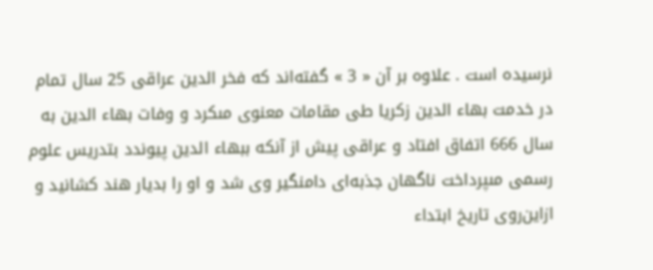نرسيده است . علاوه بر آن « 3 » گفته‌اند كه فخر الدين عراقى 25 سال تمام در خدمت بهاء الدين زكريا طى مقامات معنوى مىكرد و وفات بهاء الدين به سال 666 اتفاق افتاد و عراقى پيش از آنكه ببهاء الدين پيوندد بتدريس علوم رسمى مىپرداخت ناگهان جذبه‌اى دامنگير وى شد و او را بديار هند كشانيد و ازاين‌روى تاريخ ابتداء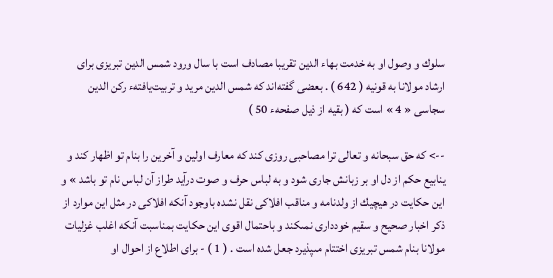سلوك و وصول او به خدمت بهاء الدين تقريبا مصادف است با سال ورود شمس الدين تبريزى براى ارشاد مولانا به قونيه ( 642 ) . بعضى گفته‌اند كه شمس الدين مريد و تربيت‌يافتهء ركن الدين سجاسى « 4 » است كه ( بقيه از ذيل صفحهء 50 )

--> كه حق سبحانه و تعالى ترا مصاحبى روزى كند كه معارف اولين و آخرين را بنام تو اظهار كند و ينابيع حكم از دل او بر زبانش جارى شود و به لباس حرف و صوت درآيد طراز آن لباس نام تو باشد » و اين حكايت در هيچيك از ولدنامه و مناقب افلاكى نقل نشده باوجود آنكه افلاكى در مثل اين موارد از ذكر اخبار صحيح و سقيم خوددارى نمىكند و باحتمال اقوى اين حكايت بمناسبت آنكه اغلب غزليات مولانا بنام شمس تبريزى اختتام مىپذيرد جعل شده است . ( 1 ) - براى اطلاع از احوال او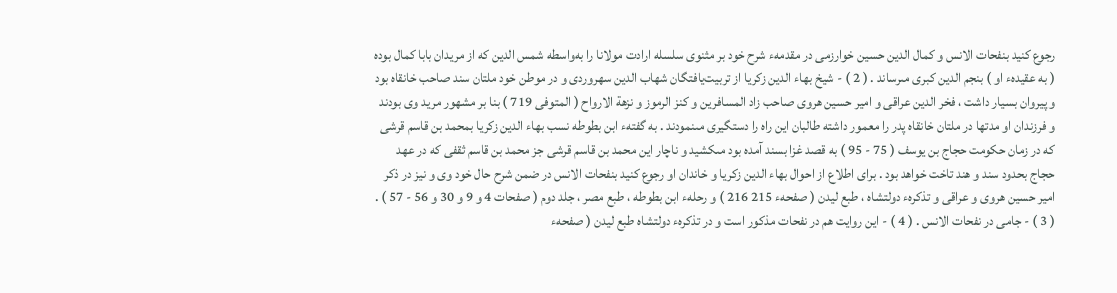رجوع كنيد بنفحات الانس و كمال الدين حسين خوارزمى در مقدمهء شرح خود بر مثنوى سلسله ارادت مولانا را به‌واسطه شمس الدين كه از مريدان بابا كمال بوده ( به عقيدهء او ) بنجم الدين كبرى مىرساند . ( 2 ) - شيخ بهاء الدين زكريا از تربيت‌يافتگان شهاب الدين سهروردى و در موطن خود ملتان سند صاحب خانقاه بود و پيروان بسيار داشت ، فخر الدين عراقى و امير حسين هروى صاحب زاد المسافرين و كنز الرموز و نزهة الارواح ( المتوفى 719 ) بنا بر مشهور مريد وى بودند و فرزندان او مدتها در ملتان خانقاه پدر را معمور داشته طالبان اين راه را دستگيرى مىنمودند . به گفتهء ابن بطوطه نسب بهاء الدين زكريا بمحمد بن قاسم قرشى كه در زمان حكومت حجاج بن يوسف ( 75 - 95 ) به قصد غزا بسند آمده بود مىكشيد و ناچار اين محمد بن قاسم قرشى جز محمد بن قاسم ثقفى كه در عهد حجاج بحدود سند و هند تاخت خواهد بود . براى اطلاع از احوال بهاء الدين زكريا و خاندان او رجوع كنيد بنفحات الانس در ضمن شرح حال خود وى و نيز در ذكر امير حسين هروى و عراقى و تذكرهء دولتشاه ، طبع ليدن ( صفحهء 215 216 ) و رحلهء ابن بطوطه ، طبع مصر ، جلد دوم ( صفحات 4 و 9 و 30 و 56 - 57 ) . ( 3 ) - جامى در نفحات الانس . ( 4 ) - اين روايت هم در نفحات مذكور است و در تذكرهء دولتشاه طبع ليدن ( صفحهء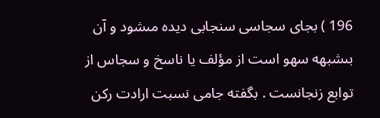196 ) بجاى سجاسى سنجابى ديده مىشود و آن بىشبهه سهو است از مؤلف يا ناسخ و سجاس از توابع زنجانست . بگفته جامى نسبت ارادت ركن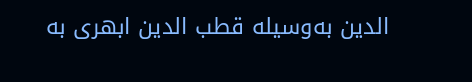الدين به‌وسيله قطب الدين ابهرى به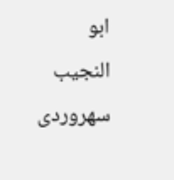ابو النجيب سهروردى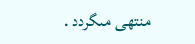منتهى مىگردد .